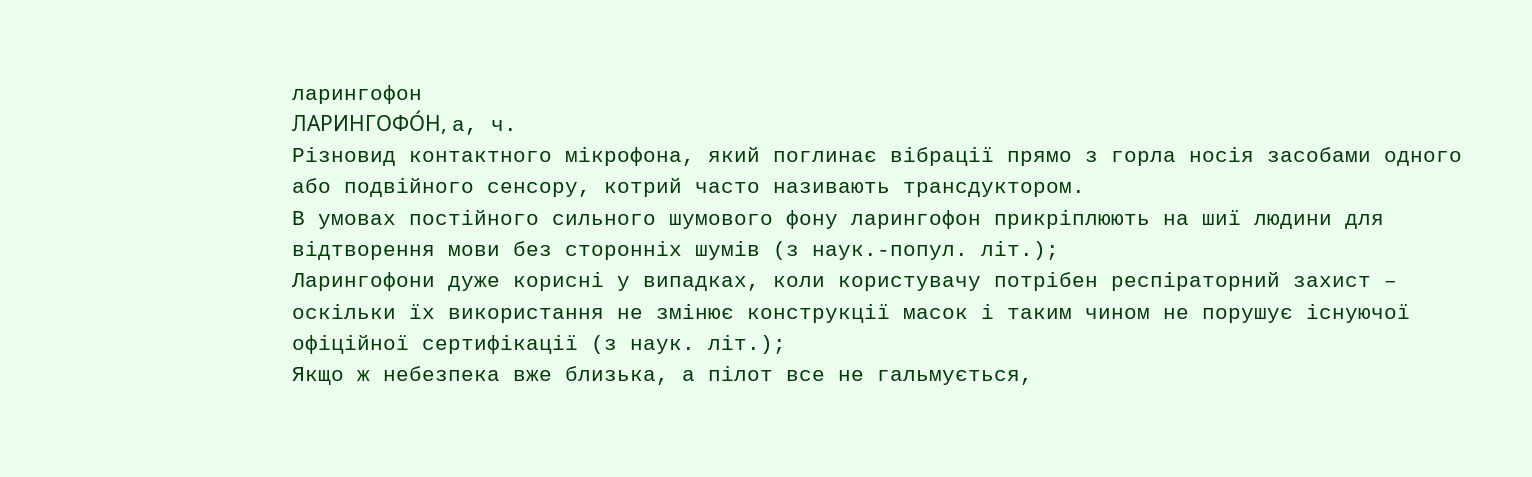ларингофон
ЛАРИНГОФО́Н, а, ч.
Різновид контактного мікрофона, який поглинає вібрації прямо з горла носія засобами одного або подвійного сенсору, котрий часто називають трансдуктором.
В умовах постійного сильного шумового фону ларингофон прикріплюють на шиї людини для відтворення мови без сторонніх шумів (з наук.-попул. літ.);
Ларингофони дуже корисні у випадках, коли користувачу потрібен респіраторний захист – оскільки їх використання не змінює конструкції масок і таким чином не порушує існуючої офіційної сертифікації (з наук. літ.);
Якщо ж небезпека вже близька, а пілот все не гальмується,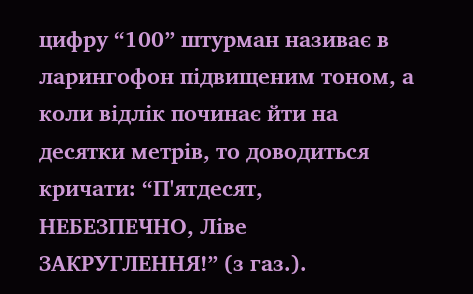цифру “100” штурман називає в ларингофон підвищеним тоном, а коли відлік починає йти на десятки метрів, то доводиться кричати: “П'ятдесят, НЕБЕЗПЕЧНО, Ліве ЗАКРУГЛЕННЯ!” (з газ.).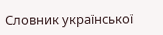Словник української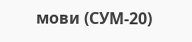мови (СУМ-20)